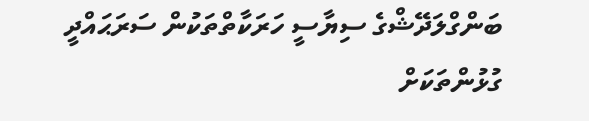ބަންގްލަދޭޝްގެ ސިޔާސީ ހަރަކާތްތަކުން ސަރަޙައްދީ ގުޅުންތަކަށް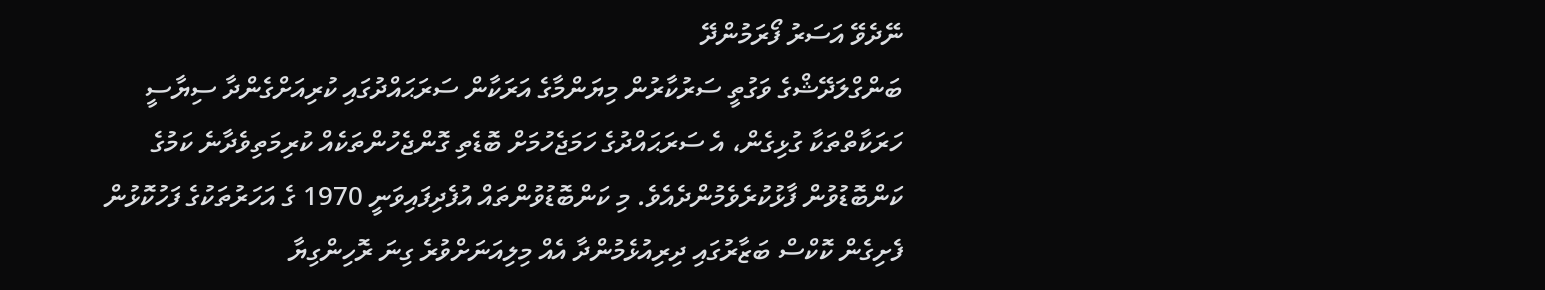ނޭދެވޭ އަސަރު ފޯރަމުންދޭ
ބަންގްލަދޭޝްގެ ވަގުތީ ސަރުކާރުން މިޔަންމާގެ އަރަކާން ސަރަޙައްދުގައި ކުރިއަށްގެންދާ ސިޔާސީ ހަރަކާތްތަކާ ގުޅިގެން، އެ ސަރަޙައްދުގެ ހަމަޖެހުމަށް ބޮޑެތި ގޮންޖެހުންތަކެއް ކުރިމަތިވެދާނެ ކަމުގެ ކަންބޮޑުވުން ފާޅުކުރެވެމުންދެއެވެ. މި ކަންބޮޑުވުންތައް އުފެދިފައިވަނީ 1970 ގެ އަހަރުތަކުގެ ފަހުކޮޅުން ފެށިގެން ކޮކްސް ބަޒާރުގައި ދިރިއުޅެމުންދާ އެއް މިލިއަނަށްވުރެ ގިނަ ރޮހިންގިޔާ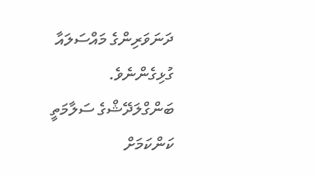ދަނަވަރިންގެ މައްސަލައާ ގުޅިގެންނެވެ.
ބަންގްލަދޭޝްގެ ސަލާމަތީ ކަންކަމަށް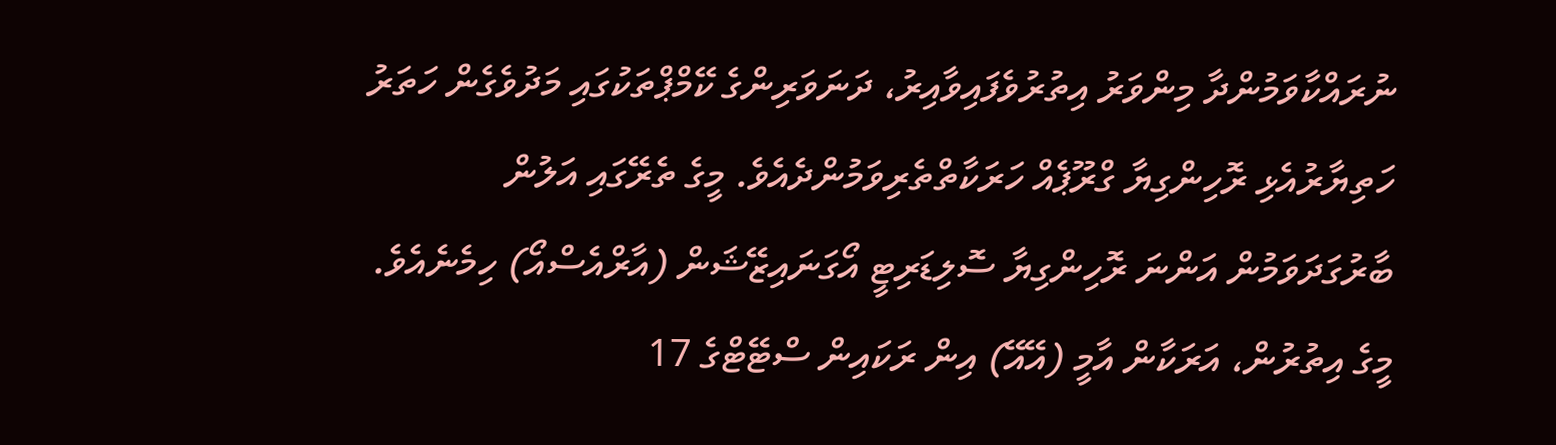ނުރައްކާވަމުންދާ މިންވަރު އިތުރުވެފައިވާއިރު، ދަނަވަރިންގެ ކޭމްޕްތަކުގައި މަދުވެގެން ހަތަރު ހަތިޔާރުއެޅި ރޮހިންގިޔާ ގްރޫޕެއް ހަރަކާތްތެރިވަމުންދެއެވެ. މީގެ ތެރޭގައި އަލުން ބާރުގަދަވަމުން އަންނަ ރޮހިންގިޔާ ސޮލިޑަރިޓީ އޯގަނައިޒޭޝަން (އާރްއެސްއޯ) ހިމެނެއެވެ. މީގެ އިތުރުން، އަރަކާން އާމީ (އޭއޭ) އިން ރަކައިން ސްޓޭޓްގެ 17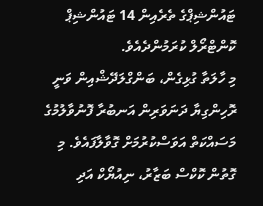ޓައުންޝިޕްގެ ތެރެއިން 14 ޓައުންޝިޕް ކޮންޓްރޯލް ކުރަމުންދެއެވެ.
މި ހާލަތާ ގުޅިގެން، ބަންގްލަދޭޝްއިން ވަނީ ރޮހިންގިޔާ ދަނަވަރިން އަނބުރާ ފޮނުވާލުމުގެ މަސައްކަތް އަވަސްކުރުމަށް ގޮވާލާފައެވެ. މި ގޮތުން ކޮކްސް ބަޒާރު، ނިއުޔޯކް އަދި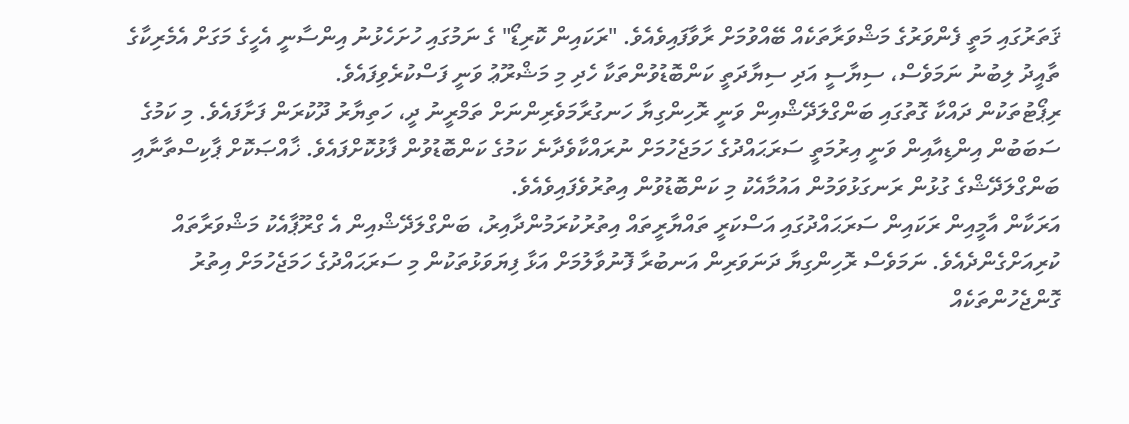ޤަތަރުގައި މަތީ ފެންވަރުގެ މަޝްވަރާތަކެއް ބޭއްވުމަށް ރާވާފައިވެއެވެ. "ރަކައިން ކޮރިޑޯ" ގެ ނަމުގައި ހުށަހެޅުނު އިންސާނީ އެހީގެ މަގަށް އެމެރިކާގެ ތާއީދު ލިބުނު ނަމަވެސް، ސިޔާސީ އަދި ސިޔާދަތީ ކަންބޮޑުވުންތަކާ ހެދި މި މަޝްރޫޢު ވަނީ ފަސްކުރެވިފައެވެ.
ރިޕޯޓުތަކުން ދައްކާ ގޮތުގައި ބަންގްލަދޭޝްއިން ވަނީ ރޮހިންގިޔާ ހަނގުރާމަވެރިންނަށް ތަމްރީނު ދީ، ހަތިޔާރު ދޫކުރަން ފަށާފައެވެ. މި ކަމުގެ ސަބަބުން އިންޑިއާއިން ވަނީ އިރުމަތީ ސަރަޙައްދުގެ ހަމަޖެހުމަށް ނުރައްކާވެދާނެ ކަމުގެ ކަންބޮޑުވުން ފާޅުކޮށްފައެވެ. ޚާއްޞަކޮށް ޕާކިސްތާނާއި ބަންގްލަދޭޝްގެ ގުޅުން ރަނގަޅުވަމުން އައުމާއެކު މި ކަންބޮޑުވުން އިތުރުވެފައިވެއެވެ.
އަރަކާން އާމީއިން ރަކައިން ސަރަޙައްދުގައި އަސްކަރީ ތައްޔާރީތައް އިތުރުކުރަމުންދާއިރު، ބަންގްލަދޭޝްއިން އެ ގްރޫޕާއެކު މަޝްވަރާތައް ކުރިއަށްގެންދެއެވެ. ނަމަވެސް ރޮހިންގިޔާ ދަނަވަރިން އަނބުރާ ފޮނުވާލުމަށް އަޅާ ފިޔަވަޅުތަކުން މި ސަރަޙައްދުގެ ހަމަޖެހުމަށް އިތުރު ގޮންޖެހުންތަކެއް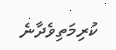ކުރިމަތިވެދާނެ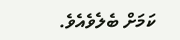ކަމަށް ބެލެވެއެވެ.